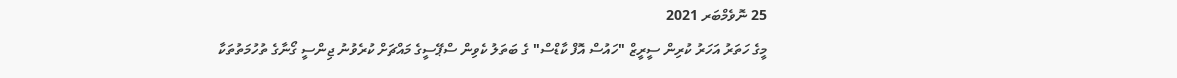25 ނޮވެމްބަރ 2021
މީގެ ހަތަރު އަހަރު ކުރިން ސީރީޒް "ހައުސް އޮފް ކާޑްސް" ގެ ބަތަލު ކެވިން ސްޕޭސީގެ މައްޗަށް ކުރެވުނު ޖިންސީ ގޯނާގެ ތުހުމަތުތަކާ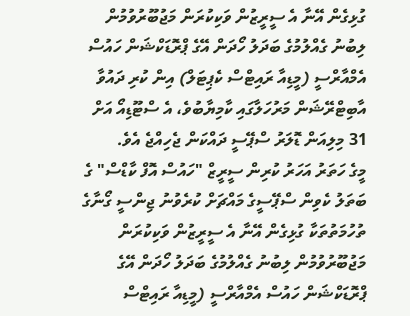ގުޅިގެން އޭނާ އެ ސީރީޒުން ވަކިކުރަން މަޖުބޫރުވުމުން ލިބުނު ގެއްލުމުގެ ބަދަލު ހޯދަން އޭގެ ޕްރޮޑަކްޝަން ހައުސް އެމްއާރްސީ (މީޑިއާ ރައިޓްސް ކެޕިޓަލް) އިން ކުރި ދައުވާ އާބިޓްރޭޝަން މަރުހަލާގައި ކާމިޔާބުވެ، އެ ސްޓޫޑިއޯ އަށް 31 މިލިއަން ޑޮލަރު ސްޕޭސީ ދައްކަން ޖެހިއްޖެ އެވެ.
މީގެ ހަތަރު އަހަރު ކުރިން ސީރީޒް "ހައުސް އޮފް ކާޑްސް" ގެ ބަތަލު ކެވިން ސްޕޭސީގެ މައްޗަށް ކުރެވުނު ޖިންސީ ގޯނާގެ ތުހުމަތުތަކާ ގުޅިގެން އޭނާ އެ ސީރީޒުން ވަކިކުރަން މަޖުބޫރުވުމުން ލިބުނު ގެއްލުމުގެ ބަދަލު ހޯދަން އޭގެ ޕްރޮޑަކްޝަން ހައުސް އެމްއާރްސީ (މީޑިއާ ރައިޓްސް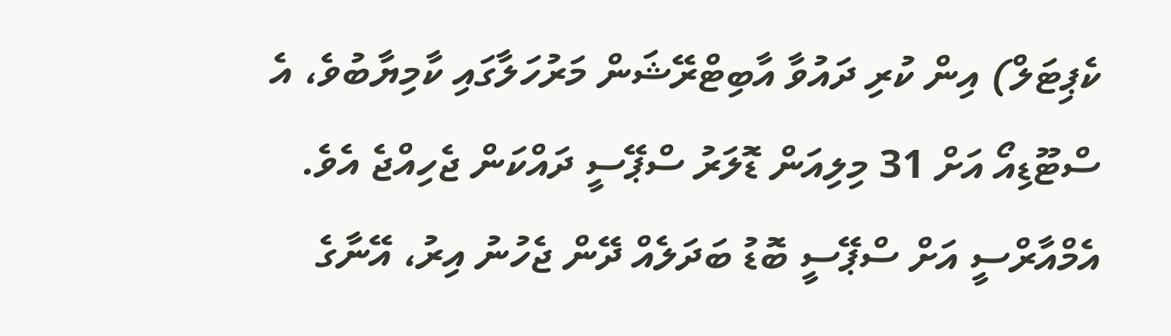ކެޕިޓަލް) އިން ކުރި ދައުވާ އާބިޓްރޭޝަން މަރުހަލާގައި ކާމިޔާބުވެ، އެ ސްޓޫޑިއޯ އަށް 31 މިލިއަން ޑޮލަރު ސްޕޭސީ ދައްކަން ޖެހިއްޖެ އެވެ.
އެމްއާރްސީ އަށް ސްޕޭސީ ބޮޑު ބަދަލެއް ދޭން ޖެހުނު އިރު، އޭނާގެ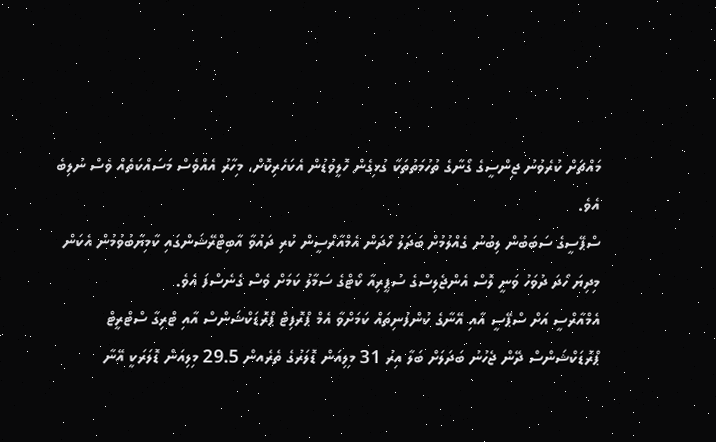މައްޗަށް ކުރެވުނު ޖިންސީގެ ގޯނާގެ ތުހުމަތުތަކާ ގުޅިގެން ހޮލީވުޑުން އެކަހެރިކޮށް، މިހާރު އެއްވެސް މަސައްކަތެއް ވެސް ނުލިބެ އެވެ.
ސްޕޭސީގެ ސަބަބުން ލިބުނު ގެއްލުމުށް ބަދަލު ހޯދަން އެމްއާރްސީން ކުރި ދައުވާ އާބިޓްރޭޝަންގައި ކާމިޔާބުވުމުން އެކަން މިދިޔަ ހޯދަ ދުވަހު ވަނީ ލޮސް އެންޖެލިސްގެ ސުޕީރިއާ ކޯޓްގެ ސަމާލު ކަމަށް ވެސް ގެނެސްފަ އެވެ.
އެމްއާރްސީ އަށް ސްޕޭސީ އާއި އޭނާގެ ކުންފުނިތައް ކަމަށްވާ އެމް ޕްރޮފިޓް ޕްރޮޑަކްޝަންސް އާއި ޓްރިގާ ސްޓްރީޓް ޕްރޮޑަކްޝަންސް ދޭން ޖެހުނު ބަދަލަށް ބަލާ އިރު 31 މިލިއަން ޑޮލަރުގެ ތެރެއން 29.5 މިލިއަން ޑޮލަރަކީ އޭނާ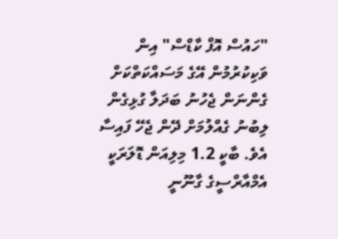"ހައުސް އޮފް ކާޑްސް" އިން ވަކިކުރުމުން އޭގެ މަސައްކަތްކަށް ގެންނަން ޖެހުނު ބަދަލާ ގުޅިގެން ލިބުނު ގެއްލުމަށް ދޭން ޖެހޭ ފައިސާ އެވެ. ބާކީ 1.2 މިލިއަން ޑޮލަރަކީ އެމްއާރްސީގެ ގާނޫނީ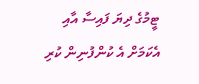ޓީމުގެ ދިޔަ ފައިސާ އާއި އެކަމަށް އެ ކުންފުނިން ކުރި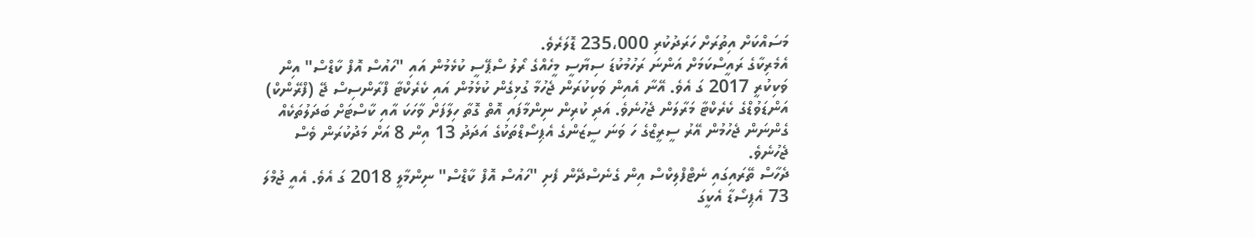މަސައްކަށް އިތުރަށް ހަރަދުކުރި 235،000 ޑޮލަރެވެ.
އެމެރިކާގެ ރައީސްކަމަށް އަންނަ ރަހުމުކުޑަ ސިޔާސީ މީހެއްގެ ރޯލު ސްޕޭސީ ކުޅެމުން އައި "ހައުސް އޮފް ކާޑްސް" އިން ވަކިކުރީ 2017 ގަ އެވެ. އޭނާ އެއިން ވަކިކުރަން ޖެހުމާ ގުޅިގެން ކުޅެމުން އައި ކެރެކްޓާ ފްރާންސިސް ޖޭ (ފްރޭންކް) އަންޑަވުޑްގެ ކެރެކްޓާ މަރާލަން ޖެހުނެވެ. އަދި ކުރިން ނިންމާފައި އޮތް ގޮތާ ހިލާފަށް ވާހަކަ އާއި ކާސްޓަށް ބަދަލުތަކެއް ގެންނަން ޖެހުމުން އޭރު ސީރީޒްގެ ހަ ވަނަ ސީޒަންގެ އެޕިސޯޑްތަކުގެ އަދަދު 13 އިން 8 އަށް މަދުކުރަން ވެސް ޖެހުނެވެ.
ދެހާސް ތޭރައިގައި ނެޓްފްލިކްސް އިން ގެނެސްދޭން ފެށި "ހައުސް އޮފް ކާޑްސް" ނިންމާލީ 2018 ގަ އެވެ. އެއީ ޖުމްލަ 73 އެޕިސޯޑާ އެކީގަ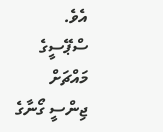އެވެ.
ސްޕޭސީގެ މައްޗަށް ޖިންސީ ގޯނާގެ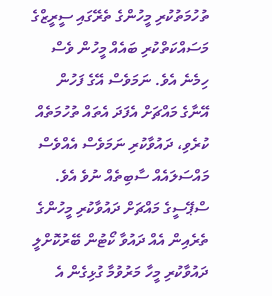ތުހުމަތުކުރި މީހުންގެ ތެރޭގައި ސީރީޒްގެ މަސައްކަތްކުރި ބައެއް މީހުން ވެސް ހިމެނެ އެވެ. ނަމަވެސް އޭގެ ފަހުން އޭނާގެ މައްޗަށް އެފަދަ އެތައް ތުހުމަތެއް ކުރެވި، ދައުވާކުރި ނަމަވެސް އެއްވެސް މައްސަލައެއް ސާބިތެއް ނުވެ އެވެ. ސްޕޭސީގެ މައްޗަށް ދައުވާކުރި މީހުންގެ ތެރެއިން އެއް ދައުވާ ކޯޓުން ބޭރުކޮށްލީ ދައުވާކުރި މީހާ މަރުވުމާ ގުޅިގެން އެ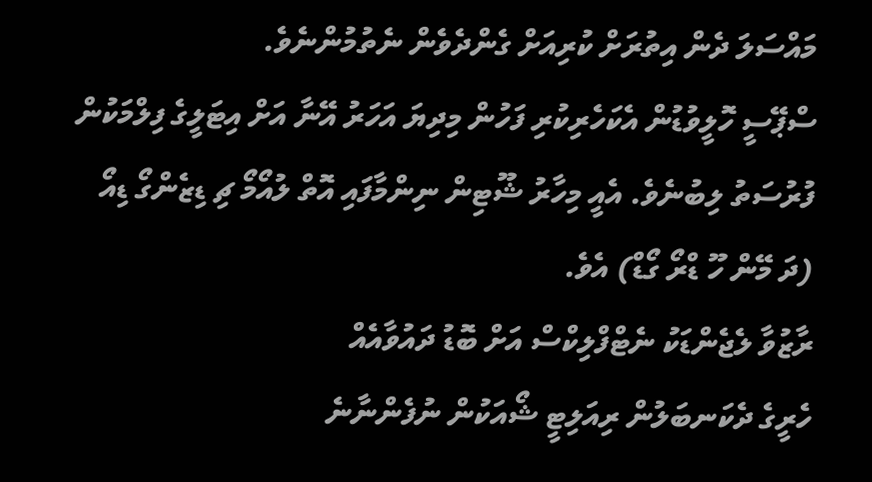މައްސަލަ ދެން އިތުރަށް ކުރިއަށް ގެންދެވެން ނެތުމުންނެވެ.
ސްޕޭސީ ހޮލީވުޑުން އެކަހެރިކުރި ފަހުން މިދިޔަ އަހަރު އޭނާ އަށް އިޓަލީގެ ފިލްމަކުން ފުރުސަތު ލިބުނެވެ. އެއީ މިހާރު ޝޫޓިން ނިންމާފައި އޮތް ލުއޯމޯ ޗި ޑިޒެންގޯ ޑިއޯ (ދަ މޭން ހޫ ޑްރޯ ގޯޑް) އެވެ.
ރާޒުވާ ލެޖެންޑަކު ނެޓްފްލިކްސް އަށް ބޮޑު ދައުވާއެއް
ހެރީގެ ދެކަނބަލުން ރިއަލިޓީ ޝޯއަކުން ނުފެންނާނެ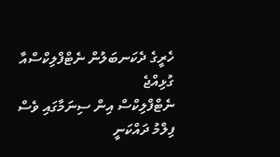ހެރީގެ ދެކަނބަލުން ނެޓްފްލިކްސްއާ ގުޅިއްޖެ
ނެޓްފްލިކްސް އިން ސިނަމާގައި ވެސް ފިލްމު ދައްކަނީ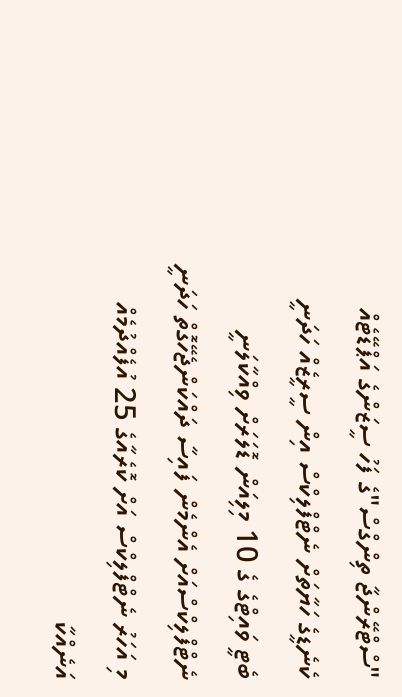"ސްޓްރޭންޖާ ތިންގްސް"ގެ ފަހު ސީޒަންގެ އަޕްޑޭޓެއް
ކެނެޑީގެ ހަޔާތަށް ނެޓްފްލިކްސް އިން ސީރީޒެއް ހަދަނީ
ބެޓީ ވައިޓްގެ ގެ 10 މިލިއަން ޑޮލަރަށް ވިއްކާލަނީ
ނެޓްފްލިކްސްއަށް އެންމެން ފައިސާ ދައްކަންޖެހޭގޮތް ހަދަނީ
މި އަހަރު ނެޓްފްލިކްސް އަށް ކޮރެއާގެ 25 އުފެއްދުމެއް
އަނެއްކާ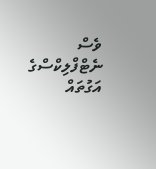ވެސް ނެޓްފްލިކްސްގެ އަގުތައް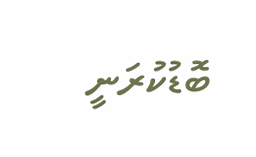ބޮޑުކުރަނީ